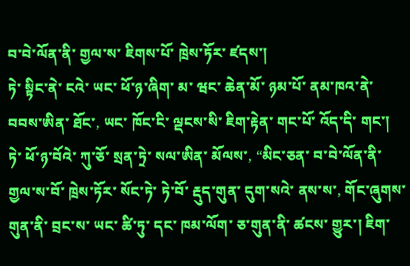བ་བེ་ལོན་ནི་ གྱལ་ས་ ཇིགས་པོ་ ཁྲེས་ཏོར་ ཛདས་།
ཏེ་ སྟིང་ནེ་ ངའེ་ ཡང་ ཕོ་ཉ་ཞིག་ མ་ ཝང་ ཆེན་མོ་ ཉམ་པོ་ ནམ་ཁའ་ནེ་ བབས་ཨིན་ ཐོང་, ཡང་ ཁོང་ངི་ ལྡངས་སི་ ཇིག་རྟེན་ གང་པོ་ འོད་དི་ གང་། ཏེ་ ཕོ་ཉ་བོའེ་ ཀུ་ཅོ་ སྲན་ཏྲེ་ སལ་ཨིན་ མོལས་, “མིང་ཅན་ བ་བེ་ལོན་ནི་ གྱལ་ས་བོ་ ཁྲེས་ཏོར་ སོང་ཏེ་ ཏེ་བོ་ རྡུད་གུན་ དུག་སའེ་ ནས་ས་, གོང་ཞུགས་གུན་ནི་ བྲང་ས་ ཡང་ ཚི་ཏུ་ དང་ ཁམ་ལོག་ ཅ་གུན་ནི་ ཚངས་ གྱུར་། ཇིག་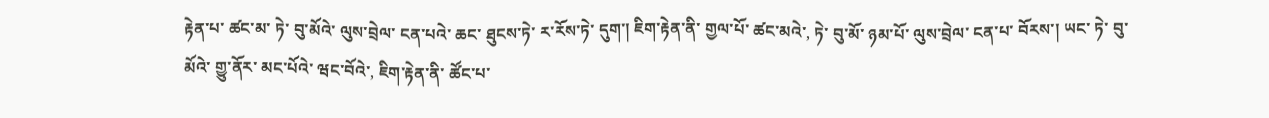རྟེན་པ་ ཚང་མ་ ཏེ་ བུ་མོའེ་ ལུས་བྲེལ་ ངན་པའེ་ ཆང་ ཐུངས་ཏེ་ ར་རོས་ཏེ་ དུག་། ཇིག་རྟེན་ནི་ གྱལ་པོ་ ཚང་མའེ་, ཏེ་ བུ་མོ་ ཉམ་པོ་ ལུས་བྲེལ་ ངན་པ་ བོརས་། ཡང་ ཏེ་ བུ་མོའེ་ གྱུ་ནོར་ མང་པོའེ་ ཝང་བོའེ་, ཇིག་རྟེན་ནི་ ཚོང་པ་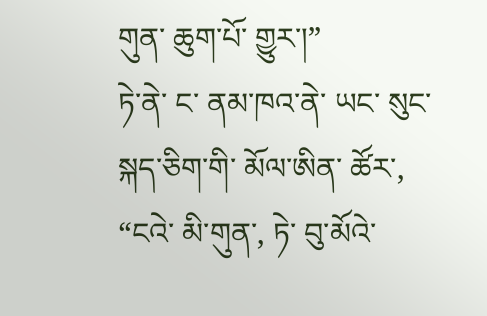གུན་ ཆུག་པོ་ གྱུར་།”
ཏེ་ནེ་ ང་ ནམ་ཁའ་ནེ་ ཡང་ སུང་སྐད་ཅིག་གི་ མོལ་ཨིན་ ཚོར་,
“ངའེ་ མི་གུན་, ཏེ་ བུ་མོའེ་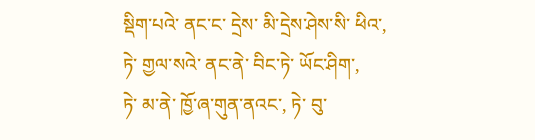སྡིག་པའེ་ ནང་ང་ དྲེས་ མི་དྲེས་ཤེས་སི་ ཕིའ་,
ཏེ་ གྱལ་སའེ་ ནང་ནེ་ བིང་ཏེ་ ཡོང་ཤིག་,
ཏེ་ མ་ནེ་ ཁྱོ་ཞ་གུན་ནའང་, ཏེ་ བུ་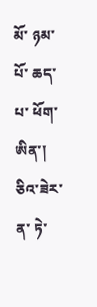མོ་ ཉམ་པོ་ ཆད་པ་ ཕོག་ཨིན་།
ཅིའ་ཟེར་ན་ ཏེ་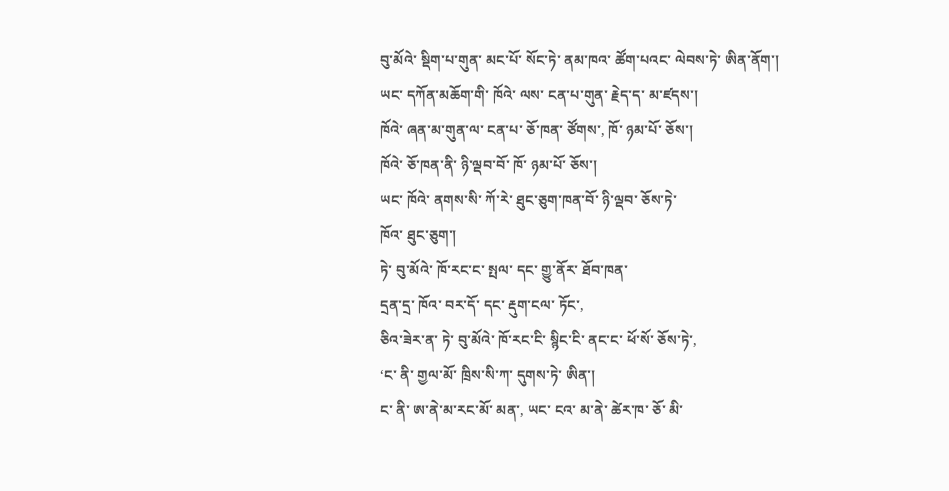བུ་མོའེ་ སྡིག་པ་གུན་ མང་པོ་ སོང་ཏེ་ ནམ་ཁའ་ ཚོག་པའང་ ལེབས་ཏེ་ ཨིན་ནོག་།
ཡང་ དཀོན་མཆོག་གི་ ཁོའེ་ ལས་ ངན་པ་གུན་ རྗེད་ད་ མ་ཛདས་།
ཁོའེ་ ཞན་མ་གུན་ལ་ ངན་པ་ ཅོ་ཁན་ ཙོགས་, ཁོ་ ཉམ་པོ་ ཅོས་།
ཁོའེ་ ཅོ་ཁན་ནི་ ཉི་ལྡབ་བོ་ ཁོ་ ཉམ་པོ་ ཅོས་།
ཡང་ ཁོའེ་ ནགས་སི་ ཀོ་རེ་ ཐུང་ཅུག་ཁན་བོ་ ཉི་ལྡབ་ ཅོས་ཏེ་
ཁོའ་ ཐུང་ཅུག་།
ཏེ་ བུ་མོའེ་ ཁོ་རང་ང་ སྤལ་ དང་ གྱུ་ནོར་ ཐོབ་ཁན་
དྲན་དྲ་ ཁོའ་ བར་དོ་ དང་ རྡུག་ངལ་ ཏོང་,
ཅིའ་ཟེར་ན་ ཏེ་ བུ་མོའེ་ ཁོ་རང་ངི་ སྙིང་ངི་ ནང་ང་ ཕོ་སོ་ ཅོས་ཏེ་,
‘ང་ ནི་ གྱལ་མོ་ ཁྲིས་སི་ཀ་ དུགས་ཏེ་ ཨིན་།
ང་ ནི་ ཨ་ནེ་མ་རང་མོ་ མན་, ཡང་ ངའ་ མ་ནེ་ ཚེར་ཁ་ ཅོ་ མི་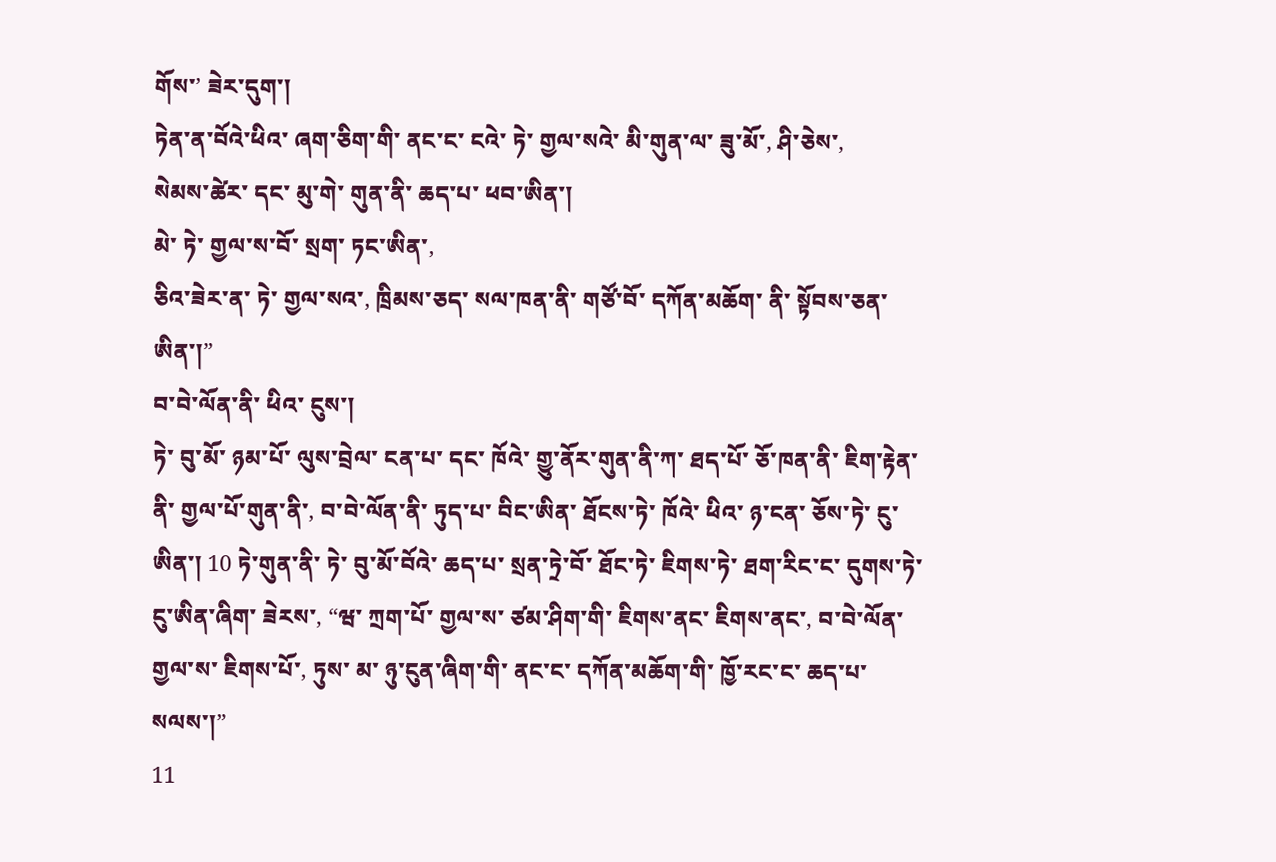གོས་’ ཟེར་དུག་།
ཏེན་ན་བོའེ་ཕིའ་ ཞག་ཅིག་གི་ ནང་ང་ ངའེ་ ཏེ་ གྱལ་སའེ་ མི་གུན་ལ་ ཟུ་མོ་, ཤི་ཅེས་,
སེམས་ཚེར་ དང་ མུ་གེ་ གུན་ནི་ ཆད་པ་ ཕབ་ཨིན་།
མེ་ ཏེ་ གྱལ་ས་བོ་ སྲག་ ཏང་ཨིན་,
ཅིའ་ཟེར་ན་ ཏེ་ གྱལ་སའ་, ཁྲིམས་ཅད་ སལ་ཁན་ནི་ གཙོ་བོ་ དཀོན་མཆོག་ ནི་ སྟོབས་ཅན་ ཨིན་།”
བ་བེ་ལོན་ནི་ ཕིའ་ ངུས་།
ཏེ་ བུ་མོ་ ཉམ་པོ་ ལུས་བྲེལ་ ངན་པ་ དང་ ཁོའེ་ གྱུ་ནོར་གུན་ནི་ཀ་ ཐད་པོ་ ཅོ་ཁན་ནི་ ཇིག་རྟེན་ནི་ གྱལ་པོ་གུན་ནི་, བ་བེ་ལོན་ནི་ ཏུད་པ་ བིང་ཨིན་ ཐོངས་ཏེ་ ཁོའེ་ ཕིའ་ ཉ་ངན་ ཅོས་ཏེ་ ངུ་ཨིན་། 10 ཏེ་གུན་ནི་ ཏེ་ བུ་མོ་བོའེ་ ཆད་པ་ སྲན་ཏྲེ་བོ་ ཐོང་ཏེ་ ཇིགས་ཏེ་ ཐག་རིང་ང་ དུགས་ཏེ་ ངུ་ཨིན་ཞིག་ ཟེརས་, “ཝ་ ཀྲག་པོ་ གྱལ་ས་ ཙམ་ཤིག་གི་ ཇིགས་ནང་ ཇིགས་ནང་, བ་བེ་ལོན་ གྱལ་ས་ ཇིགས་པོ་, ཏུས་ མ་ ཉུ་ངུན་ཞིག་གི་ ནང་ང་ དཀོན་མཆོག་གི་ ཁྱོ་རང་ང་ ཆད་པ་ སལས་།”
11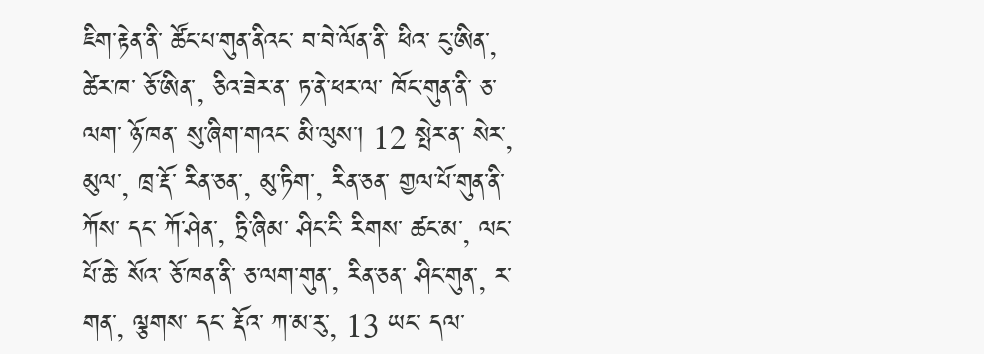ཇིག་རྟེན་ནི་ ཚོང་པ་གུན་ནིའང་ བ་བེ་ལོན་ནི་ ཕིའ་ ངུ་ཨིན་, ཚེར་ཁ་ ཅོ་ཨིན་, ཅིའ་ཟེར་ན་ ཏ་ནེ་ཕར་ལ་ ཁོང་གུན་ནི་ ཅ་ལག་ ཉོ་ཁན་ སུ་ཞིག་གའང་ མི་ལུས་། 12 སྤེར་ན་ སེར་, མུལ་, ཁྲ་རྡོ་ རིན་ཅན་, མུ་ཏིག་, རིན་ཅན་ གྱལ་པོ་གུན་ནི་ ཀོས་ དང་ ཀོ་ཤེན་, ཏྲི་ཞིམ་ ཤིང་ངི་ རིགས་ ཚང་མ་, ལང་པོ་ཆེ་ སོའ་ ཅོ་ཁན་ནི་ ཅ་ལག་གུན་, རིན་ཅན་ ཤིང་གུན་, ར་གན་, ལྕགས་ དང་ རྡོའ་ ཀ་མ་རུ་, 13 ཡང་ དལ་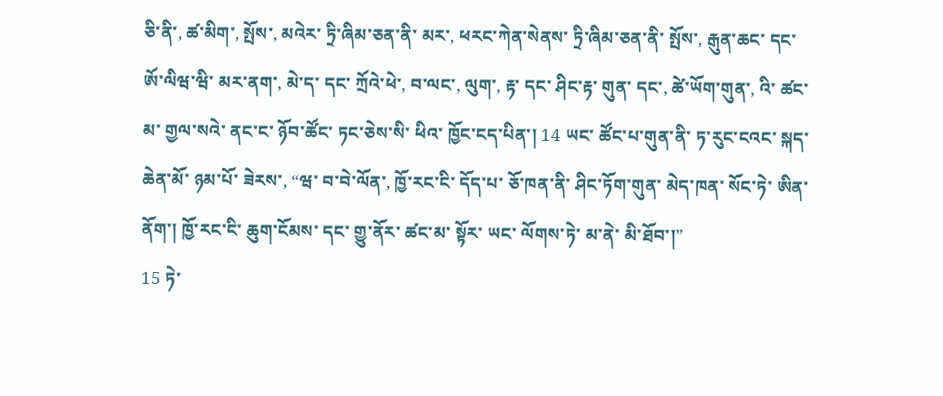ཅི་ནི་, ཚ་མིག་, སྤོས་, མའེར་ ཏྲི་ཞིམ་ཅན་ནི་ མར་, ཕརང་ཀེན་སེནས་ ཏྲི་ཞིམ་ཅན་ནི་ སྤོས་, རྒུན་ཆང་ དང་ ཨོ་ལིཝ་ཝི་ མར་ནག་, མེ་ད་ དང་ ཀྲོའེ་ཕེ་, བ་ལང་, ལུག་, རྟ་ དང་ ཤིང་རྟ་ གུན་ དང་, ཚེ་ཡོག་གུན་, འི་ ཚང་མ་ གྱལ་སའེ་ ནང་ང་ ཉོབ་ཚོང་ ཏང་ཅེས་སི་ ཕིའ་ ཁྱོང་ངད་པིན་། 14 ཡང་ ཚོང་པ་གུན་ནི་ ཏ་རུང་ངའང་ སྐད་ ཆེན་མོ་ ཉམ་པོ་ ཟེརས་, “ཝ་ བ་བེ་ལོན་, ཁྱོ་རང་ངི་ དོད་པ་ ཅོ་ཁན་ནི་ ཤིང་ཏོག་གུན་ མེད་ཁན་ སོང་ཏེ་ ཨིན་ནོག་། ཁྱོ་རང་ངི་ ཆུག་ངོམས་ དང་ གྱུ་ནོར་ ཚང་མ་ སྟོར་ ཡང་ ལོགས་ཏེ་ མ་ནེ་ མི་ཐོབ་།”
15 ཏེ་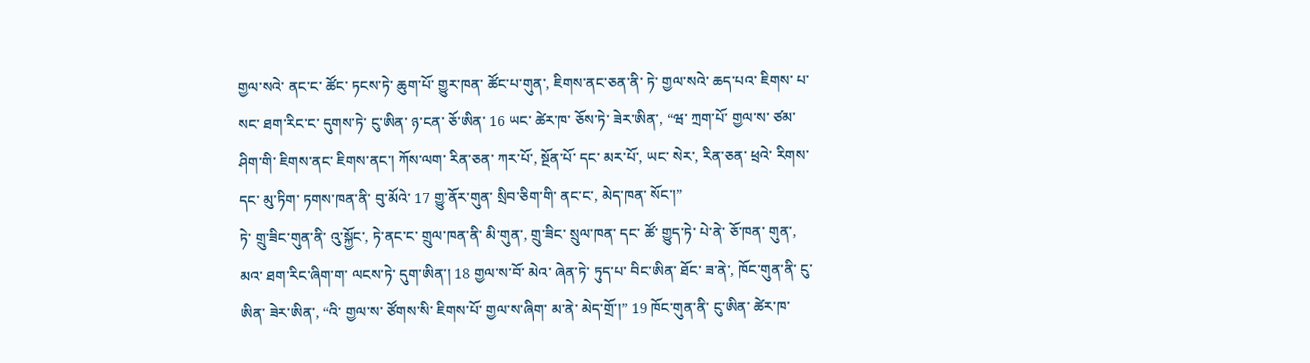གྱལ་སའེ་ ནང་ང་ ཚོང་ ཏངས་ཏེ་ ཆུག་པོ་ གྱུར་ཁན་ ཚོང་པ་གུན་, ཇིགས་ནང་ཅན་ནི་ ཏེ་ གྱལ་སའེ་ ཆད་པའ་ ཇིགས་ པ་སང་ ཐག་རིང་ང་ དུགས་ཏེ་ ངུ་ཨིན་ ཉ་ངན་ ཅོ་ཨིན་ 16 ཡང་ ཚེར་ཁ་ ཅོས་ཏེ་ ཟེར་ཨིན་, “ཝ་ ཀྲག་པོ་ གྱལ་ས་ ཙམ་ཤིག་གི་ ཇིགས་ནང་ ཇིགས་ནང་། ཀོས་ལག་ རིན་ཅན་ ཀར་པོ་, སྔོན་པོ་ དང་ མར་པོ་, ཡང་ སེར་, རིན་ཅན་ ཕྲའེ་ རིགས་ དང་ མུ་ཏིག་ ཏགས་ཁན་ནི་ བུ་མོའེ་ 17 གྱུ་ནོར་གུན་ སྲིབ་ཅིག་གི་ ནང་ང་, མེད་ཁན་ སོང་།”
ཏེ་ གྲུ་ཟིང་གུན་ནི་ འུ་སྐྱོང་, ཏེ་ནང་ང་ གྲུལ་ཁན་ནི་ མི་གུན་, གྲུ་ཟིང་ སྲུལ་ཁན་ དང་ ཚོ་ གྱུད་ཏེ་ པེ་ནེ་ ཅོ་ཁན་ གུན་, མའ་ ཐག་རིང་ཞིག་ག་ ལངས་ཏེ་ དུག་ཨིན་། 18 གྱལ་ས་བོ་ མེའ་ ཞེན་ཏེ་ ཏུད་པ་ བིང་ཨིན་ ཐོང་ ཟ་ནེ་, ཁོང་གུན་ནི་ ངུ་ཨིན་ ཟེར་ཨིན་, “འི་ གྱལ་ས་ ཙོགས་སི་ ཇིགས་པོ་ གྱལ་ས་ཞིག་ མ་ནེ་ མེད་གྲོ་།” 19 ཁོང་གུན་ནི་ ངུ་ཨིན་ ཚེར་ཁ་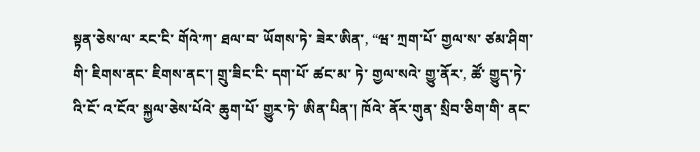སྟན་ཅེས་ལ་ རང་ངི་ གོའེ་ཀ་ ཐལ་བ་ ཡོགས་ཏེ་ ཟེར་ཨིན་, “ཝ་ ཀྲག་པོ་ གྱལ་ས་ ཙམ་ཤིག་གི་ ཇིགས་ནང་ ཇིགས་ནང་། གྲུ་ཟིང་ངི་ དག་པོ་ ཚང་མ་ ཏེ་ གྱལ་སའེ་ གྱུ་ནོར་, ཚོ་ གྱུད་ཏེ་ འི་ངོ་ འ་ངོའ་ སྐྱལ་ཅེས་པོའེ་ ཆུག་པོ་ གྱུར་ཏེ་ ཨིན་པིན་། ཁོའེ་ ནོར་གུན་ སྲིབ་ཅིག་གི་ ནང་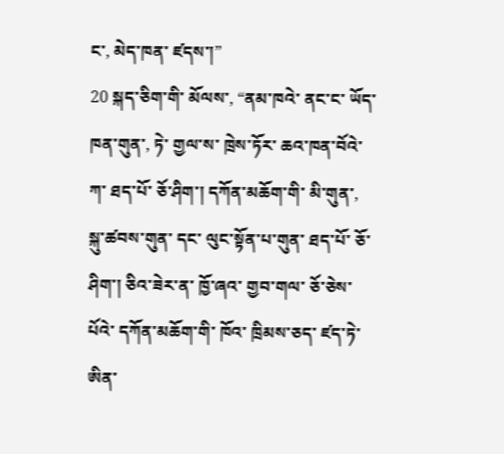ང་, མེད་ཁན་ ཛདས་།”
20 སྐད་ཅིག་གི་ མོལས་, “ནམ་ཁའེ་ ནང་ང་ ཡོད་ཁན་གུན་, ཏེ་ གྱལ་ས་ ཁྲེས་ཏོར་ ཆའ་ཁན་བོའེ་ཀ་ ཐད་པོ་ ཅོ་ཤིག་། དཀོན་མཆོག་གི་ མི་གུན་, སྐུ་ཚབས་གུན་ དང་ ལུང་སྟོན་པ་གུན་ ཐད་པོ་ ཅོ་ཤིག་། ཅིའ་ཟེར་ན་ ཁྱོ་ཞའ་ གྱབ་གལ་ ཅོ་ཅེས་པོའེ་ དཀོན་མཆོག་གི་ ཁོའ་ ཁྲིམས་ཅད་ ཛད་ཏེ་ ཨིན་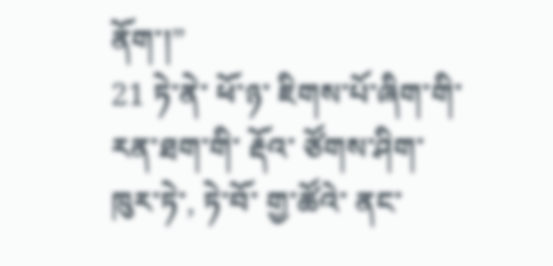ནོག་།”
21 ཏེ་ནེ་ ཕོ་ཉ་ ཇིགས་པོ་ཞིག་གི་ རན་ཐག་གི་ རྡོའ་ ཙོགས་ཤིག་ ཁུར་ཏེ་, ཏེ་བོ་ གྱ་ཚོའེ་ ནང་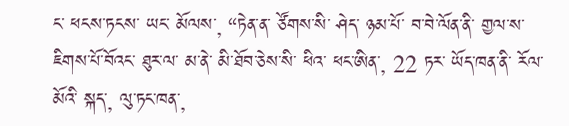ང་ ཕངས་ཏངས་ ཡང་ མོལས་, “ཏེན་ན་ ཙོགས་སི་ ཤེད་ ཉམ་པོ་ བ་བེ་ལོན་ནི་ གྱལ་ས་ ཇིགས་པོ་བོའང་ ཐུར་ལ་ མ་ནེ་ མི་ཐོབ་ཅེས་སི་ ཕིའ་ ཕང་ཨིན་, 22 ཏར་ ཡོད་ཁན་ནི་ རོལ་མོའི་ སྐད་, ལུ་ཏང་ཁན་,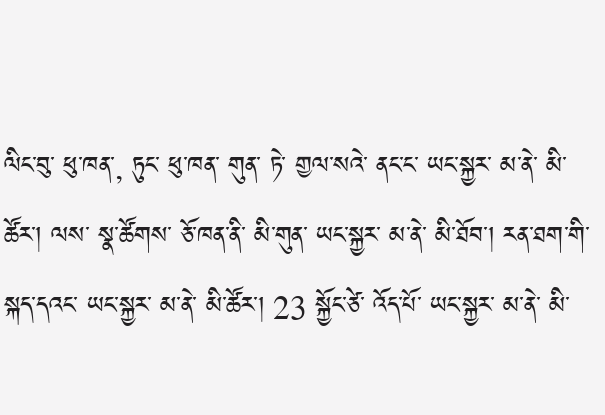ལིང་བུ་ ཕུ་ཁན་, ཏུང་ ཕུ་ཁན་ གུན་ ཏེ་ གྱལ་སའེ་ ནང་ང་ ཡང་སྐྱར་ མ་ནེ་ མི་ཚོར་། ལས་ སྣ་ཚོགས་ ཅོ་ཁན་ནི་ མི་གུན་ ཡང་སྐྱར་ མ་ནེ་ མི་ཐོབ་། རན་ཐག་གི་ སྐད་དའང་ ཡང་སྐྱར་ མ་ནེ་ མི་ཚོར་། 23 སྐྱོང་ཙེ་ འོད་པོ་ ཡང་སྐྱར་ མ་ནེ་ མི་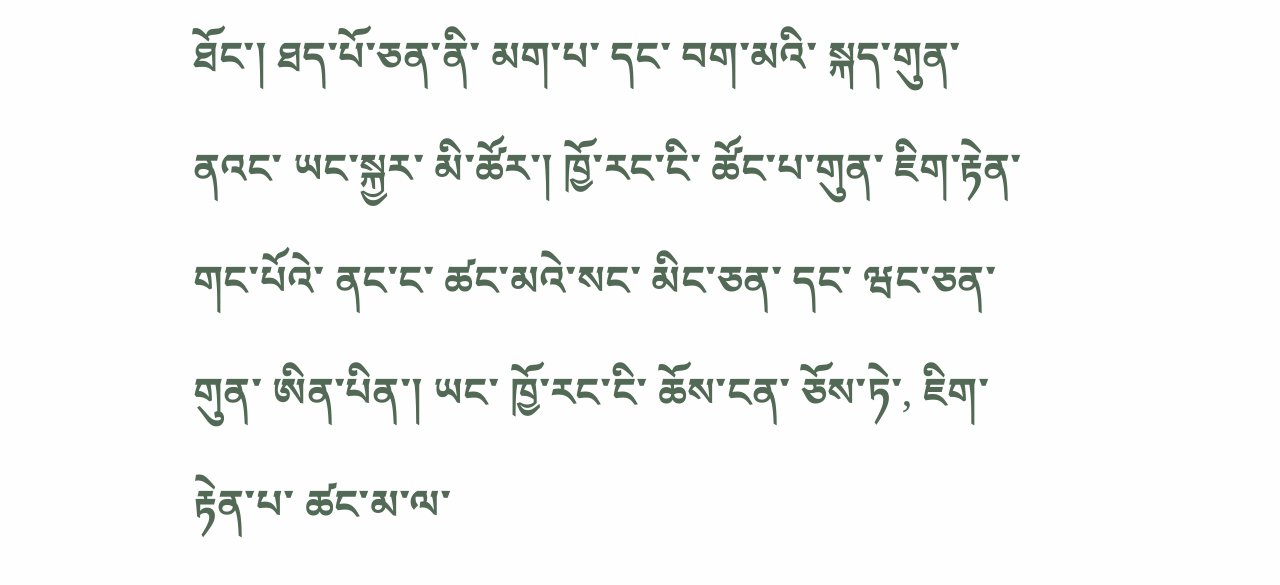ཐོང་། ཐད་པོ་ཅན་ནི་ མག་པ་ དང་ བག་མའི་ སྐད་གུན་ནའང་ ཡང་སྐྱར་ མི་ཚོར་། ཁྱོ་རང་ངི་ ཚོང་པ་གུན་ ཇིག་རྟེན་ གང་པོའེ་ ནང་ང་ ཚང་མའེ་སང་ མིང་ཅན་ དང་ ཝང་ཅན་ གུན་ ཨིན་པིན་། ཡང་ ཁྱོ་རང་ངི་ ཆོས་ངན་ ཅོས་ཏེ་, ཇིག་རྟེན་པ་ ཚང་མ་ལ་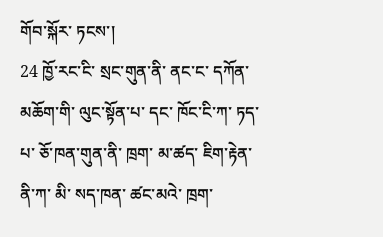གོབ་སྐོར་ ཏངས་།
24 ཁྱོ་རང་ངི་ སྲང་གུན་ནི་ ནང་ང་ དཀོན་མཆོག་གི་ ལུང་སྟོན་པ་ དང་ ཁོང་ངི་ཀ་ ཏད་པ་ ཅོ་ཁན་གུན་ནི་ ཁྲག་ མ་ཚད་ ཇིག་རྟེན་ནི་ཀ་ མི་ སད་ཁན་ ཚང་མའེ་ ཁྲག་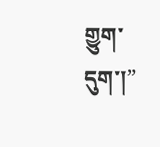གྱུག་དུག་།”